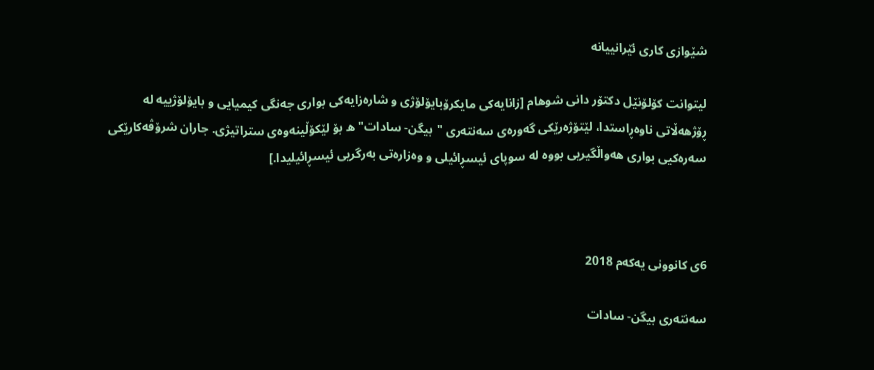شێوازى كارى ئێرانييانه‌

ليتوانت كۆلۆنێل دكتۆر دانى شوهام [زانايه‌كى مايكرۆبايۆلۆژى و شاره‌زايه‌كى بوارى جه‌نگى كيميايى و بايۆلۆژييه‌ له‌ ڕۆژهه‌ڵاتى ناوه‌ڕاستدا، لێتۆژه‌رێكى گه‌وره‌ى سه‌نته‌رى "بيگن- سادات"ه‌ بۆ لێكۆڵينه‌وه‌ى ستراتيژى. جاران شرۆڤه‌كارێكى سه‌ره‌كيى بوارى هه‌واڵگيريى بووه‌ له‌ سوپاى ئيسڕائيلى و وه‌زاره‌تى به‌رگريى ئيسڕائيليدا.]



6ى كانوونى يه‌كه‌م 2018

سه‌نته‌رى بيگن- سادات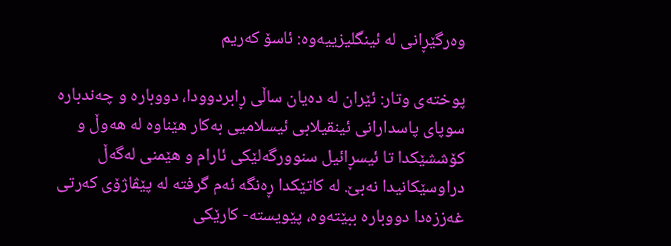وەرگێڕانی لە ئینگلیزییەوە: ئاسۆ کەریم

پوخته‌ى وتار‌: ئێران له‌ ده‌يان ساڵى‌ ڕابردوودا، دووباره ‌و چه‌ندباره‌ سوپاى پاسدارانى ئينقيلابى ئيسلامیى به‌كار هێناوه‌ له‌ هه‌وڵ و كۆششێكدا تا ئيسڕائيل سنوورگه‌لێكى ئارام و هێمنى له‌گه‌ڵ دراوسێكانيدا نه‌بێ. له‌ كاتێكدا ڕه‌نگه‌ ئه‌م گرفته‌ له‌ پێڤاژۆى كه‌رتى غه‌ززه‌دا دووباره‌ ببێته‌وه‌، پێويسته‌- كارێكى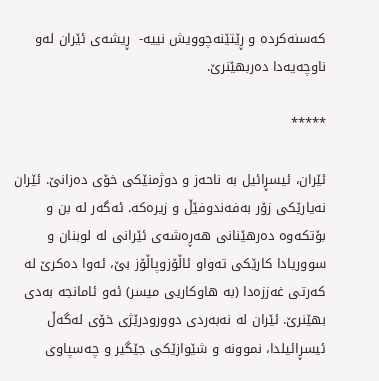كه‌سنه‌كرده‌ و‌ ڕێتێنه‌چوویش نييه‌-  ڕيشه‌ى ئێران له‌و ناوچه‌يه‌دا ده‌ربهێنرێ.

*****

ئێران، ئيسڕائيل به‌ ناحه‌ز و دوژمنێكى خۆى ده‌زانێ. ئێران نه‌يارێكى زۆر به‌فه‌ندوفێڵ و زيره‌كه‌. ئه‌گه‌ر له‌ بن و بۆتكه‌وه‌ ده‌رهێنانى هه‌ڕه‌شه‌ى ئێرانى له‌ لوبنان و سووريادا كارێكى ته‌واو ئاڵۆزوپاڵۆز بێ، ئه‌وا ده‌كرێ له‌ كه‌رتى غه‌ززه‌دا (به‌ هاوكاریى ميسر) ئه‌و ئامانجه‌ به‌دی بهێنرێ. ئێران له‌ نه‌به‌ردى دوورودرێژى خۆى له‌گه‌ڵ ئيسڕائيلدا، نموونه‌ و شێوازێكى جێگير و چه‌سپاوى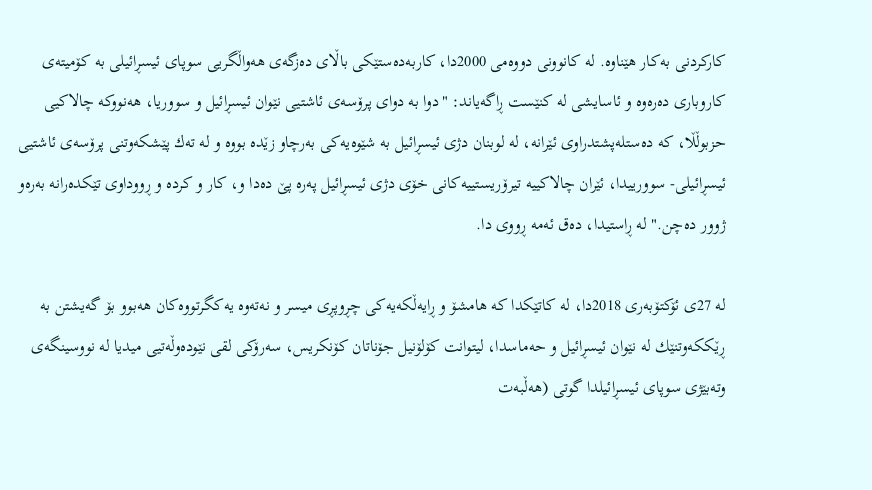كاركردنى به‌كار هێناوه‌. له‌ كانوونى دووه‌مى 2000دا، كاربه‌ده‌ستێكى باڵاى ده‌زگه‌ى هه‌واڵگريى سوپاى ئيسڕائيلى به‌ كۆميته‌ى كاروبارى ده‌ره‌وه ‌و ئاسايشى له‌ كنێست‌ ڕاگه‌ياند: "دوا به‌ دواى پرۆسه‌‌ى ئاشتیى نێوان ئيسڕائيل و سووريا، هه‌نووكه‌ چالاكيى حزبوڵڵا، كه‌ ده‌ستله‌پشتدراوى ئێرانه،‌ له‌ لوبنان دژى ئيسڕائيل به‌ شێوه‌يه‌كى به‌رچاو زێده‌ بووه‌ و له ‌ته‌ك پێشكه‌وتنى پرۆسه‌ى ئاشتيى ئيسڕائيلى- سوورييدا، ئێران چالاكييه‌ تيرۆريستييه‌كانى خۆى دژى ئيسڕائيل په‌ره‌ پێ ده‌دا و، كار و كرده‌ و‌ ڕووداوى تێكده‌رانه‌ به‌ره‌و ژوور ده‌چن." له ‌ڕاستيدا، ده‌ق ئه‌مه‌‌ ڕووى دا.

له‌ 27ى ئۆكتۆبه‌رى 2018دا، له‌ كاتێكدا كه‌ هامشۆ و‌ ڕايه‌ڵكه‌يه‌كى چڕوپڕى ميسر و نه‌ته‌وه‌ يه‌كگرتووه‌كان‌ هه‌بوو بۆ گه‌يشتن به‌‌ ڕێككه‌وتنێك له‌ نێوان ئيسڕائيل و حه‌ماسدا، ليتوانت كۆلۆنيل جۆناتان كۆنكريس، سه‌رۆكى لقى نێوده‌وڵه‌تيى‌ ميديا له‌ نووسينگه‌ى وته‌بێژى سوپاى ئيسڕائيلدا گوتى (هه‌ڵبه‌ت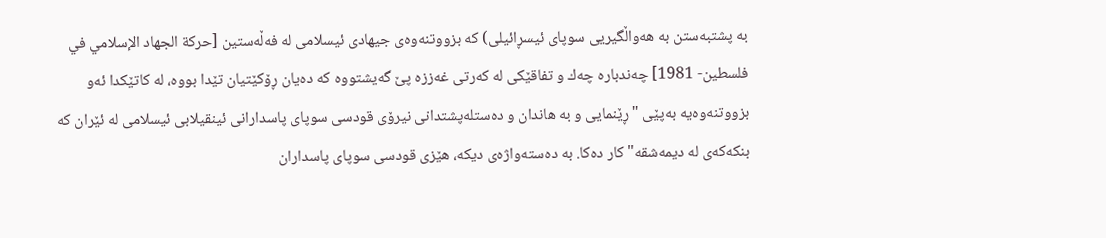به ‌پشتبه‌ستن به‌ هه‌واڵگيريى سوپاى ئيسڕائيلى) كه‌ بزووتنه‌وه‌ى جيهادى ئيسلامى له‌ فه‌ڵه‌ستين [حركة الجهاد الإسلامي في فلسطين- 1981] چه‌ندباره‌ چه‌ك و تفاقێكى له‌ كه‌رتى غه‌ززه‌ پێ گه‌يشتووه‌ كه‌ ده‌يان‌ ڕۆكێتيان تێدا بووه‌، له ‌كاتێكدا ئه‌و بزووتنه‌وه‌يه‌ به‌پێى "ڕێنمايى و به‌ هاندان و ده‌ستله‌پشتدانى نيرۆى قودسى سوپاى پاسدارانى ئينقيلابى ئيسلامى له‌ ئێران كه‌ بنكه‌كه‌ى له‌ ديمه‌شقه‌" كار ده‌كا. به ‌ده‌سته‌واژه‌ى ديكه‌، هێزى قودسى سوپاى پاسداران‌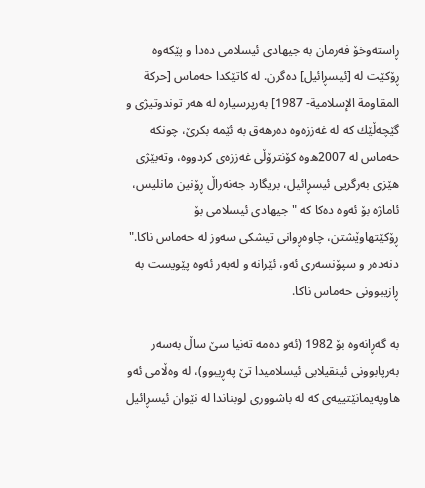ڕاسته‌وخۆ فه‌رمان به‌ جيهادى ئيسلامى ده‌دا و پێكه‌وه‌‌ ڕۆكێت له‌ [ئيسڕائيل] ده‌گرن. له ‌كاتێكدا حه‌ماس [حركة المقاومة الإسلامية- 1987] به‌رپرسياره‌ له‌ هه‌ر توندوتيژى و گێچه‌ڵێك كه‌ له‌ غه‌ززه‌وه‌ ده‌رهه‌ق به‌ ئێمه‌ بكرێ، چونكه‌ حه‌ماس له‌ 2007ه‌وه‌ كۆنترۆڵى غه‌ززه‌ى كردووه‌، وته‌بێژى هێزى به‌رگريى ئيسڕائيل، بريگارد جه‌نه‌راڵ‌ ڕۆنين مانليس، ئاماژه‌ بۆ ئه‌وه‌ ده‌كا كه‌ "جيهادى ئيسلامى بۆ‌ ڕۆكێتهاوێشتن، چاوه‌ڕوانى تيشكى سه‌وز له‌ حه‌ماس ناكا." دنه‌ده‌ر و سپۆنسه‌رى ئه‌و، ئێرانه‌ و له‌به‌ر ئه‌وه‌ پێويست به‌‌ ڕازيبوونى حه‌ماس ناكا.

به ‌گه‌ڕانه‌وه‌ بۆ 1982 (ئه‌و ده‌مه‌ ته‌نيا سێ ساڵ به‌سه‌ر به‌رپابوونى ئينقيلابى ئيسلاميدا تێ په‌ڕيبوو)، له‌ وه‌ڵامى ئه‌و هاوپه‌يمانێتييه‌ى كه‌ له‌ باشوورى لوبناندا له‌ نێوان ئيسڕائيل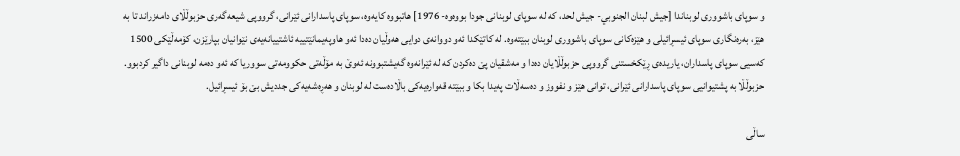و سوپاى باشوورى لوبناندا [جيش لبنان الجنوبي- جيش لحد، كه‌ له‌ سوپاى لوبنانى جودا بووه‌وه‌- 1976] هاتبووه‌ كايه‌وه‌، سوپاى پاسدارانى ئێرانى، گرووپى شيعه‌گه‌رى حزبوڵڵاى دامه‌زراند تا به‌ هێز، به‌ره‌نگارى سوپاى ئيسڕائيلى و هێزه‌كانى سوپاى باشوورى لوبنان ببێته‌وه‌. له‌ كاتێكدا ئه‌و دووانه‌ى دوايى هه‌وڵيان ده‌دا ئه‌و هاوپه‌يمانێتييه‌ ئاشتييانه‌يه‌ى نێوانيان‌ بپارێزن، كۆمه‌ڵێكى 1500 كه‌سیى سوپاى پاسداران، ياريده‌ى‌ ڕێكخستنى گرووپى حزبوڵڵايان ده‌دا‌ و مه‌شقيان پێ ده‌كردن كه‌ له‌ ئێرانه‌وه‌ گه‌يشتبوونه‌ ئه‌وێ به‌ مۆڵه‌تى حكوومه‌تى سووريا كه‌ ئه‌و ده‌مه‌ لوبنانى داگير كردبوو. حزبوڵڵا به‌ پشتيوانیى سوپاى پاسدارانى ئێرانى، توانى هێز و نفووز و ده‌سه‌ڵات په‌يدا بكا و ببێته‌ قه‌واره‌يه‌كى باڵاده‌ست له‌ لوبنان و هه‌ڕه‌شه‌يه‌كى جدديش بێ بۆ ئيسڕائيل.

ساڵى‌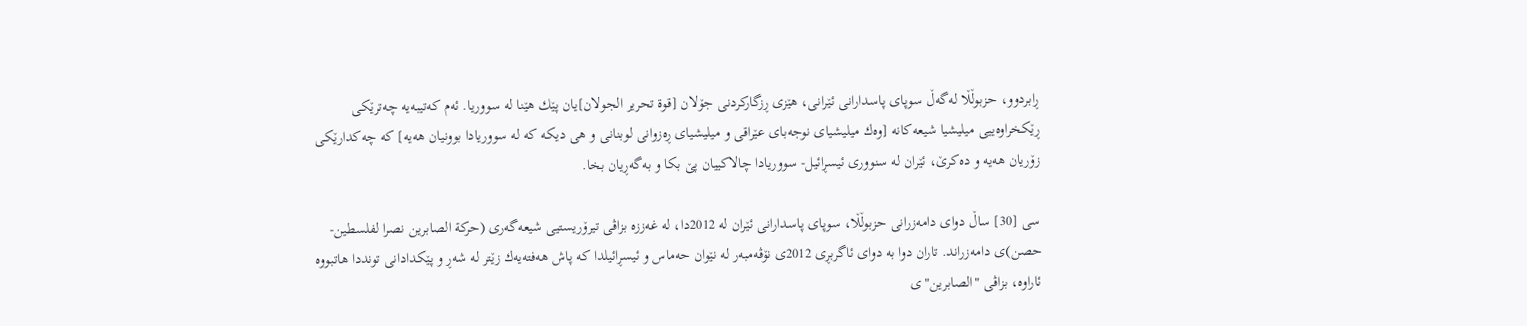ڕابردوو، حزبوڵڵا له‌گه‌ڵ سوپاى پاسدارانى ئێرانى، هێزى‌ ڕزگاركردنى جۆلان [قوة تحرير الجولان]يان پێك هێنا له‌ سووريا. ئه‌م كه‌تيبه‌يه‌ چه‌ترێكى‌ ڕێكخراوه‌يیى ميليشيا شيعه‌كانه [وه‌ك ميليشياى نوجه‌باى عێراقى و ميليشياى‌ ڕه‌زوانى لوبنانى و هى ديكه‌ كه‌ له‌ سووريادا بوونيان هه‌يه‌] كه‌ چه‌كدارێكى زۆريان هه‌يه‌ و ده‌كرێ، ئێران له‌ سنوورى ئيسڕائيل- سووريادا چالاكيیان پێ بكا و به‌گه‌ڕيان بخا.

سى [30] ساڵ دواى دامه‌زرانى حزبوڵڵا، سوپاى پاسدارانى ئێران له‌ 2012دا، له‌ غه‌ززه‌ بزاڤى تيرۆريستيى شيعه‌گه‌رى (حركة الصابرين نصرا لفلسطين- حصن)ى دامه‌زراند. تاران دوا به ‌دواى ئاگربڕى 2012ى نۆڤه‌مبه‌ر له‌ نێوان حه‌ماس و ئيسڕائيلدا كه‌ پاش هه‌فته‌يه‌ك زێتر له‌ شه‌ڕ و پێكدادانى تونددا هاتبووه‌ ئاراوه‌، بزاڤى "الصابرين"ى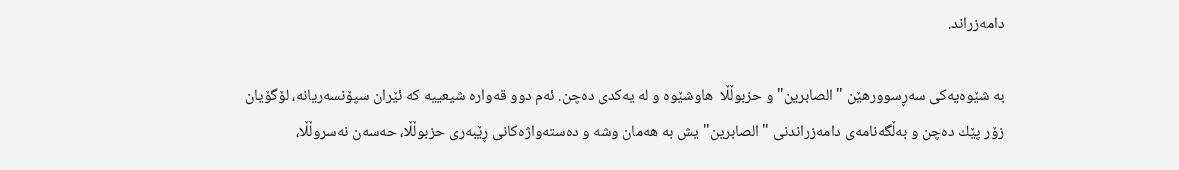دامه‌زراند.

به‌ شێوه‌يه‌كى سه‌ڕسوورهێن "الصابرين" و حزبوڵڵا  هاوشێوه ‌و له‌ يه‌كدى ده‌چن. ئه‌م دوو قه‌واره‌ شيعييه‌ كه‌ ئێران سپۆنسه‌ريانه‌، لۆگۆيان زۆر پێك ده‌چن و به‌ڵگه‌نامه‌ى دامه‌زراندنى "الصابرين"يش به‌ هه‌مان وشه‌ و ده‌سته‌واژه‌كانى‌ ڕێبه‌رى حزبوڵڵا، حه‌سه‌ن نه‌سروڵڵا،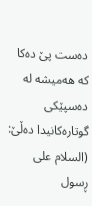ده‌ست پێ ده‌كا كه‌ هه‌ميشه‌ له‌ ده‌سپێكى گوتاره‌كانيدا ده‌ڵێ: (السلام على‌ ڕسول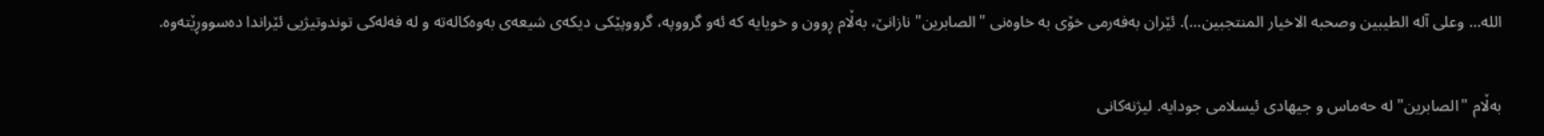الله... وعلى آله الطيبين وصحبه الاخيار المنتجبين...). ئێران به‌فه‌رمى خۆى به‌ خاوه‌نى "الصابرين" نازانێ، به‌ڵام‌ ڕوون و خويايه‌ كه‌ ئه‌و گرووپه‌، گرووپێكى ديكه‌ى شيعه‌ى به‌وه‌كاله‌ته ‌و له‌ فه‌له‌كى توندوتيژيى ئێراندا ده‌سووڕێته‌وه‌.

به‌ڵام "الصابرين" له‌ حه‌ماس و جيهادى ئيسلامى جودايه‌. ليژنه‌كانى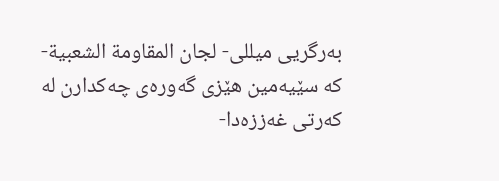به‌رگريى ميللى- لجان المقاومة الشعبية‌- كه‌ سێيه‌مين هێزى گه‌وره‌ى چه‌كدارن‌ له‌ كه‌رتى غه‌ززه‌دا-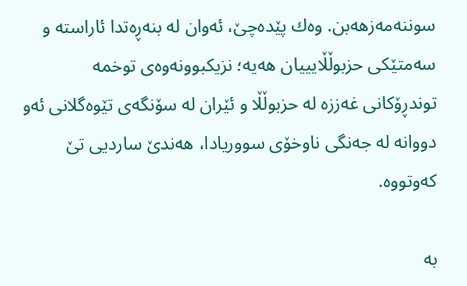سوننه‌مه‌زهه‌بن. وه‌ك پێده‌چێ، ئه‌وان له‌ بنه‌ڕه‌تدا ئاراسته‌ و سه‌متێكى حزبوڵڵاييیان هه‌يه‌؛ نزيكبوونه‌وه‌ى توخمه‌ توندڕۆ‌كانى غه‌ززه‌ له‌ حزبوڵڵا و ئێران له‌ سۆنگه‌ى تێوه‌گلانى ئه‌و دووانه‌ له‌ جه‌نگی ناوخۆی سووريادا، هه‌ندێ ساردیى تێ كه‌وتووه‌.

به‌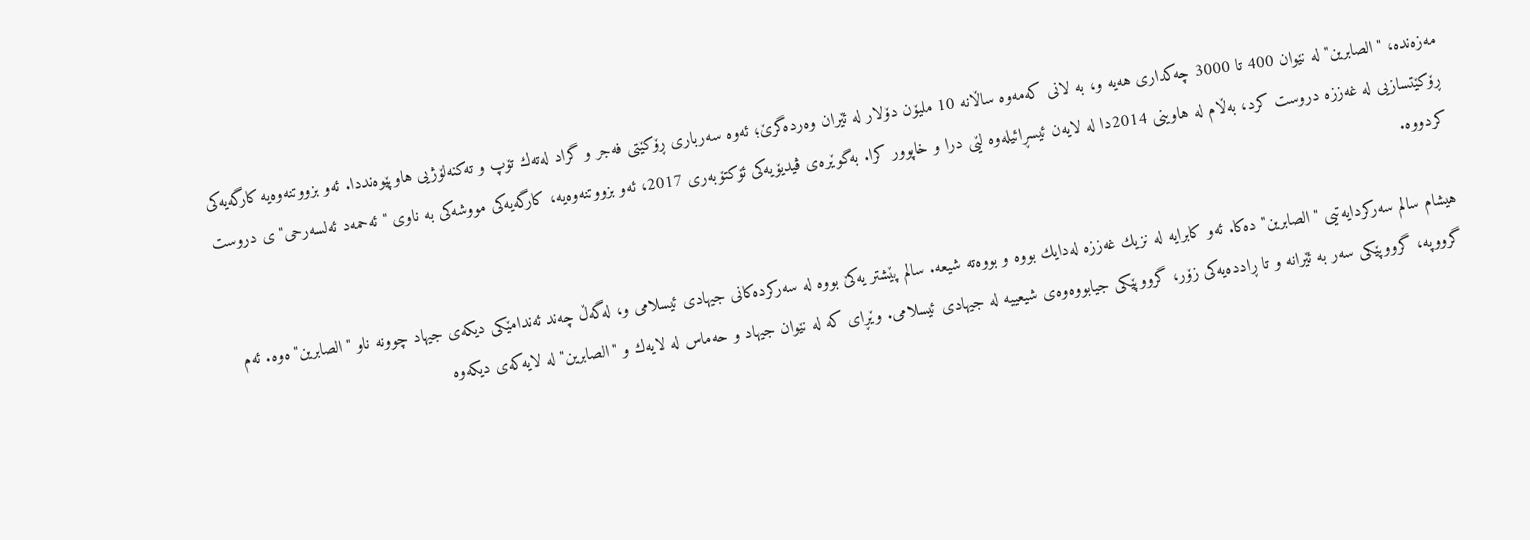مه‌زه‌نده‌، "الصابرين" له‌ نێوان 400 تا 3000 چه‌كدارى هه‌يه ‌و، به‌ لانى كه‌مه‌وه‌ ساڵانه‌ 10 مليۆن دۆلار له‌ ئێران وه‌رده‌گرێ؛ ئه‌وه‌ سه‌ربارى‌ ڕۆكێتى فه‌جر و گراد له‌ته‌ك تۆپ و ته‌كنه‌لۆژیى هاوپێوه‌نددا. ئه‌و بزووتنه‌وه‌يه‌ كارگه‌يه‌كى‌ ڕۆكێتسازیى له‌ غه‌ززه‌ دروست كرد، به‌ڵام‌ له‌ هاوينى 2014دا له‌ لايه‌ن ئيسڕائيله‌وه‌ لێی درا و خاپوور كرا. به‌گوێره‌ى ڤيديۆيه‌كى ئۆكتۆبه‌رى 2017، ئه‌و بزووتنه‌وه‌يه‌، كارگه‌يه‌كى مووشه‌كى به‌ ناوى "ئه‌حمه‌د ئه‌لسه‌رحى"ی دروست كردووه‌.

هيشام سالم سه‌ركردايه‌تیى "الصابرين" ده‌كا. ئه‌و كابرايه‌ له‌ نزيك غه‌ززه‌ له‌دايك بووه ‌و بووه‌ته‌ شيعه‌. سالم پێشتر يه‌كێ بووه‌ له‌ سه‌ركرده‌كانى جيهادى ئيسلامى و، له‌گه‌ڵ چه‌ند ئه‌ندامێكى ديكه‌ى جيهاد چوونه‌ ناو "الصابرين"ه‌وه‌. ئه‌م گرووپه‌، گرووپێكى سه‌ر به‌ ئێرانه ‌و تا‌ ڕادده‌يه‌كى زۆر‌، گرووپێكى جيابووه‌وه‌ى شيعييه‌ له‌ جيهادى ئيسلامى. وێڕاى كه‌ له‌ نێوان جيهاد و حه‌ماس له ‌لايه‌ك و "الصابرين" له ‌لايه‌كه‌ى ديكه‌وه‌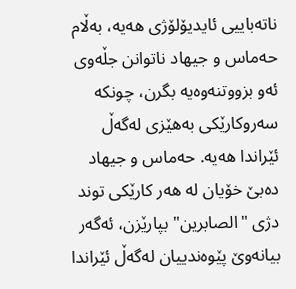ناته‌بايیى ئايديۆلۆژى هه‌يه‌، به‌ڵام حه‌ماس و جيهاد ناتوانن جڵه‌وى ئه‌و بزووتنه‌وه‌يه‌ بگرن، چونكه‌ سه‌روكارێكى به‌هێزى له‌گه‌ڵ ئێراندا هه‌يه‌. حه‌ماس و جيهاد ده‌بێ خۆيان له‌ هه‌ر كارێكى توند دژى "الصابرين" بپارێزن، ئه‌گه‌ر بيانه‌وێ پێوه‌ندييان له‌گه‌ڵ ئێراندا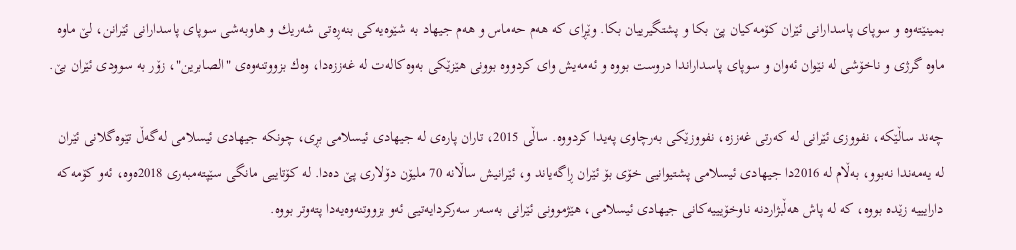بمينێته‌وه‌ و سوپاى پاسدارانى ئێران كۆمه‌كيان پێ بكا و پشتگيرييان بكا. وێڕاى كه‌ هه‌م حه‌ماس و هه‌م جيهاد به‌ شێوه‌يه‌كى بنه‌ڕه‌تى شه‌ريك و هاوبه‌شى سوپاى پاسدارانى ئێرانن، لێ ماوه‌ ماوه‌ گرژى و ناخۆشى له‌ نێوان ئه‌وان و سوپاى پاسداراندا دروست بووه‌‌ و ئه‌مه‌یش وای كردووه‌ بوونى هێزێكى به‌وه‌كاله‌ت له‌ غه‌ززه‌دا، وه‌ك بزووتنه‌وه‌ى "الصابرين"، زۆر به‌ سوودى ئێران بێ.

چه‌ند ساڵێكه‌، نفووزى ئێرانى له‌ كه‌رتى غه‌ززه‌، نفووزێكى به‌رچاوى په‌يدا كردووه‌. ساڵى 2015، تاران پاره‌ى له‌ جيهادى ئيسلامى بڕى، چونكه‌ جيهادى ئيسلامى له‌گه‌ڵ تێوه‌گلانى ئێران له‌ يه‌مه‌ندا نه‌بوو، به‌ڵام له‌ 2016دا جيهادى ئيسلامى پشتيوانیى خۆى بۆ ئێران‌ ڕاگه‌ياند و، ئێرانيش ساڵانه‌ 70 مليۆن دۆلارى‌ پێ ده‌دا. له‌ كۆتايیى مانگى سێپته‌مبه‌رى 2018ه‌وه‌، ئه‌و كۆمه‌كه‌ داراييیه‌ زێده ‌بووه‌، كه‌ له ‌پاش هه‌ڵبژاردنه‌ ناوخۆييیه‌كانى جيهادى ئيسلامى، هێژموونی ئێرانى به‌سه‌ر سه‌ركردايه‌تيى ئه‌و بزووتنه‌وه‌يه‌دا پته‌وتر بووه‌.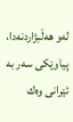له‌و هه‌ڵبژاردنه‌دا،‌ پياوێكى سه‌ر به‌ ئێرانى وه‌ك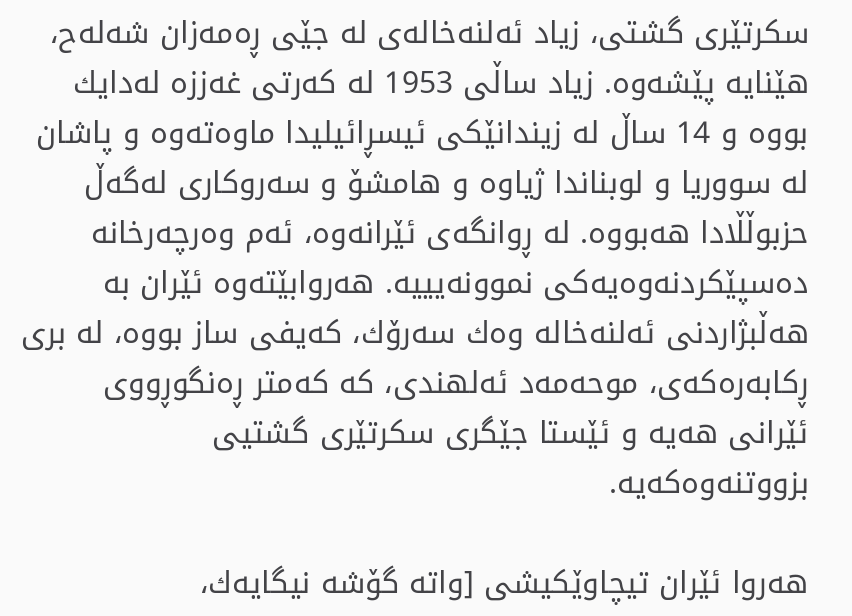سكرتێرى گشتى، زياد ئه‌لنه‌خاله‌ى له‌ جێى‌ ڕه‌مه‌زان شه‌له‌ح، هێنايه‌ پێشه‌وه‌. زياد ساڵى 1953 له‌ كه‌رتى غه‌ززه‌ له‌دايك بووه ‌و 14 ساڵ له‌ زيندانێكى ئيسڕائيليدا ماوه‌ته‌وه‌ و پاشان له‌ سووريا و لوبناندا ژياوه ‌و هامشۆ و سه‌روكارى له‌گه‌ڵ حزبوڵڵادا هه‌بووه‌. له‌‌ ڕوانگه‌ى ئێرانه‌وه‌، ئه‌م وه‌رچه‌رخانه‌ ده‌سپێكردنه‌وه‌يه‌كى نموونه‌ييیه‌. هه‌روابێته‌وه‌ ئێران به‌ هه‌ڵبژاردنى ئه‌لنه‌خاله وه‌ك سه‌رۆك‌، كه‌يفى ساز بووه،‌ له‌ برى‌ ڕكابه‌ره‌كه‌ى، موحه‌مه‌د ئه‌لهندى، كه‌ كه‌متر‌ ڕه‌نگوڕووى ئێرانى هه‌يه‌ و ئێستا جێگرى سكرتێرى گشتيى بزووتنه‌وه‌كه‌يه‌.

هه‌روا ئێران تيچاوێكيشى [واته‌ گۆشه‌ نيگايه‌ك،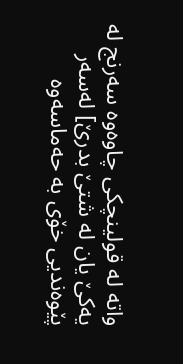واته‌ له‌ قولينچكى چاوه‌وه‌ سه‌رنج له‌ يه‌كێ يان له‌ شتێ بدرێ] له‌سه‌ر پێوه‌نديى خۆى به‌ حه‌ماسه‌وه‌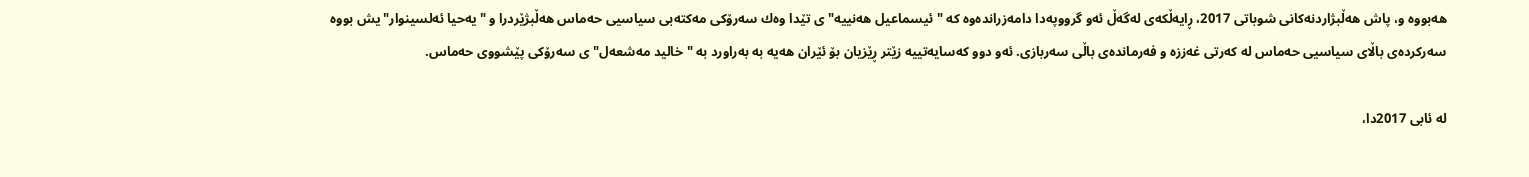هه‌بووه ‌و، پاش هه‌ڵبژاردنه‌كانى شوباتى 2017،‌ ڕايه‌ڵكه‌ى له‌گه‌ڵ ئه‌و گرووپه‌دا دامه‌زرانده‌وه‌ كه‌ "ئيسماعيل هه‌نيیه"ى تێدا وه‌ك سه‌رۆكى مه‌كته‌بى سياسيى حه‌ماس هه‌ڵبژێردرا و "يه‌حيا ئه‌لسينوار"يش بووه‌ سه‌ركرده‌ى باڵاى سياسيى حه‌ماس له‌ كه‌رتى غه‌ززه ‌و فه‌رمانده‌ى باڵى سه‌ربازى. ئه‌و دوو كه‌سايه‌تييه‌ زێتر‌ ڕێزيان بۆ ئێران هه‌يه‌ به‌ به‌راورد به‌ "خاليد مه‌شعه‌ل"ى سه‌رۆكى پێشووى حه‌ماس.

له‌ ئابى 2017دا،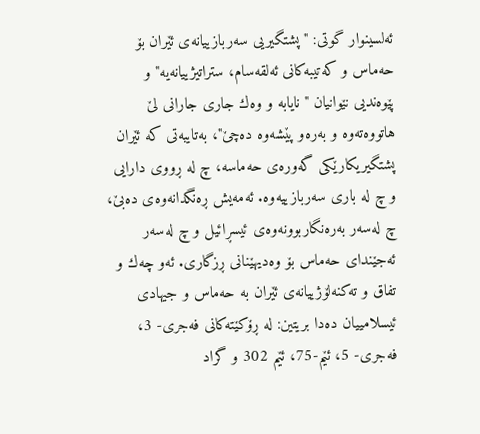ئه‌لسينوار گوتى: "پشتگيريى سه‌ربازييانه‌ى ئێران بۆ حه‌ماس و كه‌تيبه‌كانى ئه‌لقه‌سام، ستراتيژیيانه‌يه‌" و پێوه‌نديى نێوانيان "نایابه‌ و وه‌ك جارى جارانى لێ هاتووه‌ته‌وه‌ و به‌ره‌و پێشه‌وه‌ ده‌چێ"، به‌تايبه‌تى كه‌ ئێران پشتگيريكارێكى گه‌وره‌ى حه‌ماسه‌، چ له‌‌ ڕووى دارايى و چ له‌ بارى سه‌ربازييه‌وه‌. ئه‌مه‌یش‌ ڕه‌نگدانه‌وه‌ى ده‌بێ، چ له‌سه‌ر به‌ره‌نگاربوونه‌وه‌ى ئيسڕائيل و چ له‌سه‌ر ئه‌جێنداى حه‌ماس بۆ وه‌ديهێنانى‌ ڕزگارى. ئه‌و چه‌ك و تفاق و ته‌كنه‌لۆژييانه‌ى ئێران به‌ حه‌ماس و جيهادى ئيسلامييان ده‌دا بريتين: له‌‌ ڕۆكێته‌كانى فه‌جرى- 3، فه‌جرى- 5، ئێم-75، ئێم 302 و گراد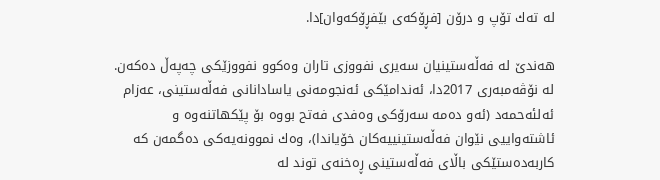له ‌ته‌ك تۆپ و درۆن [فڕۆكه‌ى بێفڕۆكه‌وان]دا.

هه‌ندێ له‌ فه‌ڵه‌ستينيان سه‌يرى نفووزى تاران وه‌كوو نفووزێكى چه‌په‌ڵ ده‌كه‌ن. له‌ نۆڤه‌مبه‌رى 2017دا، ئه‌ندامێكى ئه‌نجومه‌نى ياسادانانى فه‌ڵه‌ستينى، عه‌زام ئه‌لئه‌حمه‌د (ئه‌و ده‌مه‌ سه‌رۆكى وه‌فدى فه‌تح بووه‌ بۆ پێكهاتنه‌وه‌ و ئاشته‌وايیى نێوان فه‌ڵه‌ستينييه‌كان خۆياندا)، وه‌ك نموونه‌يه‌كى ده‌گمه‌ن كه‌ كاربه‌ده‌ستێكى باڵاى فه‌ڵه‌ستينى‌ ڕه‌خنه‌ى توند له‌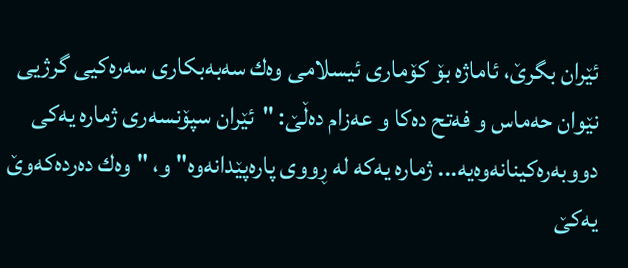ئێران بگرێ، ئاماژه‌ بۆ كۆمارى ئيسلامى وه‌ك سه‌به‌بكارى سه‌ره‌كيى گرژيى نێوان حه‌ماس و فه‌تح ده‌كا و عه‌زام ده‌ڵێ: "ئێران سپۆنسه‌رى ژماره‌ يه‌كى دووبه‌ره‌كینانه‌وه‌يه‌... ژماره‌ يه‌كه‌ له‌‌ ڕووى پاره‌پێدانه‌وه‌" و، "وه‌ك ده‌رده‌كه‌وێ يه‌كێ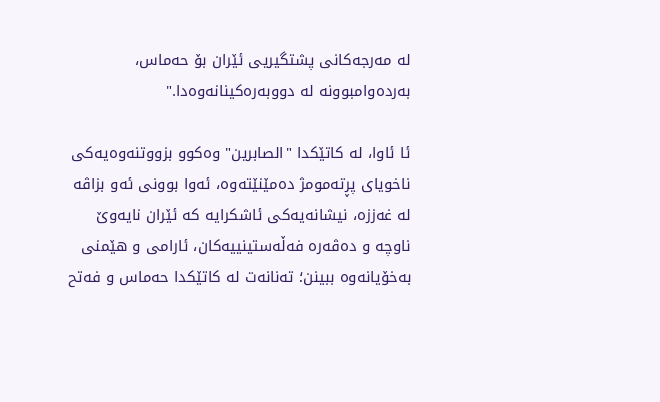له‌ مه‌رجه‌كانى پشتگيريى ئێران بۆ حه‌ماس، به‌رده‌وامبوونه‌ له‌ دووبه‌ره‌كینانه‌وه‌دا‌."

ئا ئاوا، له ‌كاتێكدا "الصابرين" وه‌كوو بزووتنه‌وه‌يه‌كى ناخوياى پڕته‌مومژ ده‌مێنێته‌وه‌، ئه‌وا بوونى ئه‌و بزاڤه‌ له‌ غه‌ززه‌، نيشانه‌يه‌كى ئاشكرايه‌ كه‌ ئێران نايه‌وێ ناوچه‌ و ده‌ڤه‌ره‌ فه‌ڵه‌ستينييه‌كان، ئارامى و هێمنى به‌خۆيانه‌وه‌ ببينن؛ ته‌نانه‌ت له‌ كاتێكدا‌ حه‌ماس و فه‌تح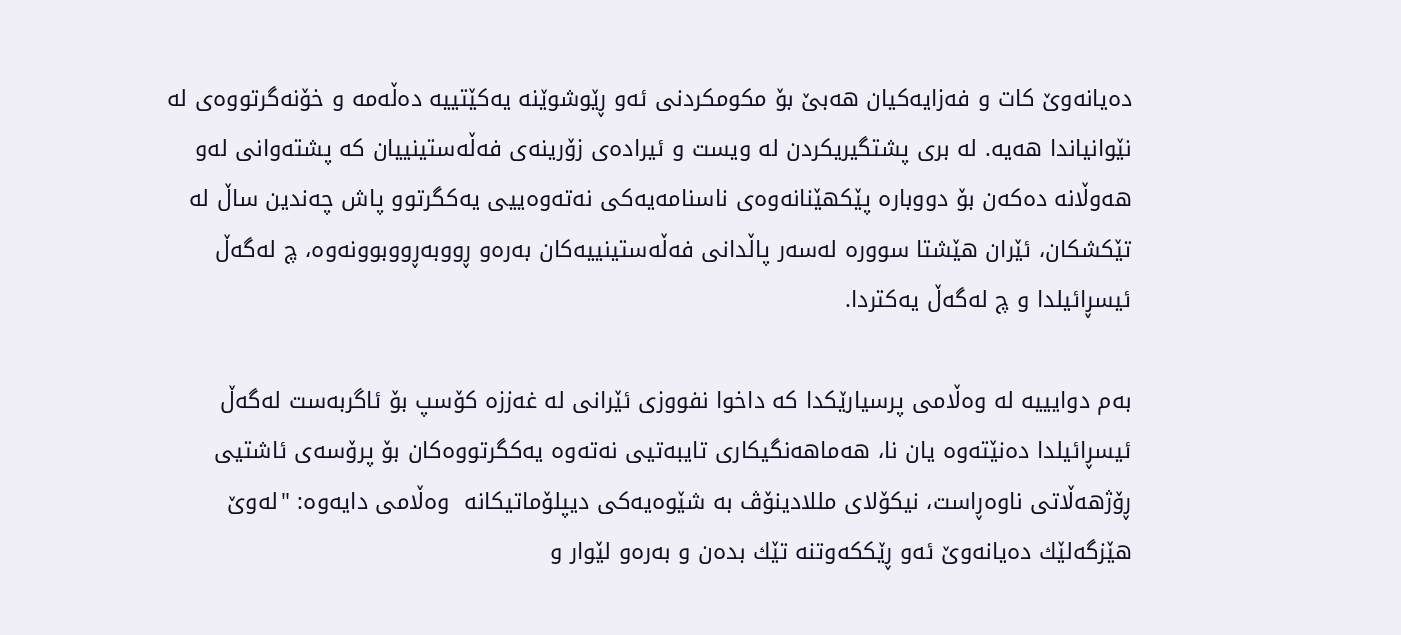ده‌يانه‌وێ كات و فه‌زايه‌كيان هه‌بێ بۆ مكومكردنى ئه‌و‌ ڕێوشوێنه‌ يه‌كێتييه‌ ده‌ڵه‌مه‌ و خۆنه‌گرتووه‌ى له‌ نێوانياندا هه‌يه‌. له‌ برى پشتگيريكردن له‌ ويست و ئيراده‌ى زۆرينه‌ى فه‌ڵه‌ستينييان كه‌ پشته‌وانى له‌و هه‌وڵانه‌ ده‌كه‌ن بۆ دووباره‌ پێكهێنانه‌وه‌ى ناسنامه‌يه‌كى نه‌ته‌وه‌يیى يه‌كگرتوو پاش چه‌ندين ساڵ له‌ تێكشكان، ئێران هێشتا سووره‌ له‌سه‌ر پاڵدانى فه‌ڵه‌ستينييه‌كان به‌ره‌و‌ ڕووبه‌ڕووبوونه‌وه‌، چ له‌گه‌ڵ ئيسڕائيلدا و چ له‌گه‌ڵ يه‌كتردا.

به‌م دواييیه‌ له‌ وه‌ڵامى پرسيارێكدا كه‌ داخوا نفووزى ئێرانى له‌ غه‌ززه‌ كۆسپ بۆ ئاگربه‌ست له‌گه‌ڵ ئيسڕائيلدا ده‌نێته‌وه‌ يان نا، هه‌ماهه‌نگيكارى تايبه‌تيى نه‌ته‌وه ‌يه‌كگرتووه‌كان بۆ پرۆسه‌ى ئاشتيى‌ ڕۆژهه‌ڵاتى ناوه‌ڕاست، نيكۆلاى مللادينۆڤ به‌ شێوه‌يه‌كى دیپلۆماتیكانه‌ ‌ وه‌ڵامى دايه‌وه‌: "له‌وێ هێزگه‌لێك ده‌يانه‌وێ ئه‌و‌ ڕێككه‌وتنه‌ تێك بده‌ن و به‌ره‌و لێوار و‌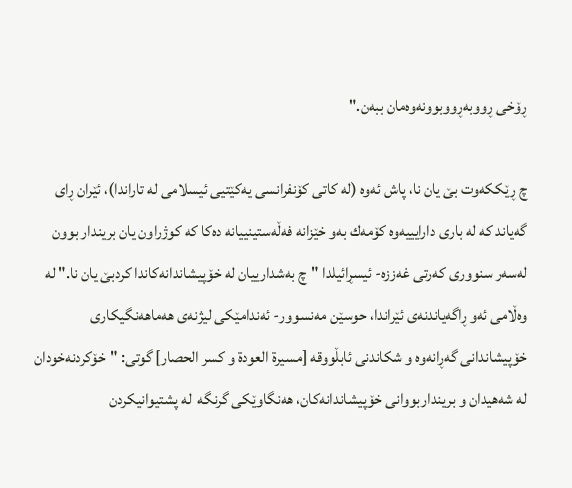ڕۆخى‌ ڕووبه‌ڕووبوونه‌وه‌مان ببه‌ن."

چ‌ ڕێككه‌وت بێ يان نا، پاش ئه‌وه‌ (له‌ كاتى كۆنفرانسى يه‌كێتيى ئيسلامى له‌ تاراندا)، ئێران‌ ڕای گه‌ياند كه‌ له‌ بارى داراييیه‌وه‌ كۆمه‌ك به‌و خێزانه‌ فه‌ڵه‌ستينييانه‌ ده‌كا كه‌ كوژراون يان بريندار بوون له‌سه‌ر سنوورى كه‌رتى غه‌ززه‌- ئيسڕائيلدا "چ به‌شدارييان له‌ خۆپيشاندانه‌كاندا كردبێ يان نا." له‌ وه‌ڵامى ئه‌و‌ ڕاگه‌ياندنه‌ى ئێراندا، حوسێن مه‌نسوور- ئه‌ندامێكى ليژنه‌ى هه‌ماهه‌نگيكارى خۆپيشاندانى گه‌ڕانه‌وه ‌و شكاندنى ئابڵووقه‌ [مسيرة العودة و كسر الحصار] گوتى: "خۆكردنه‌خودان له‌ شه‌هيدان و برينداربووانى خۆپيشاندانه‌كان، هه‌نگاوێكى گرنگه‌  له‌ پشتيوانيكردن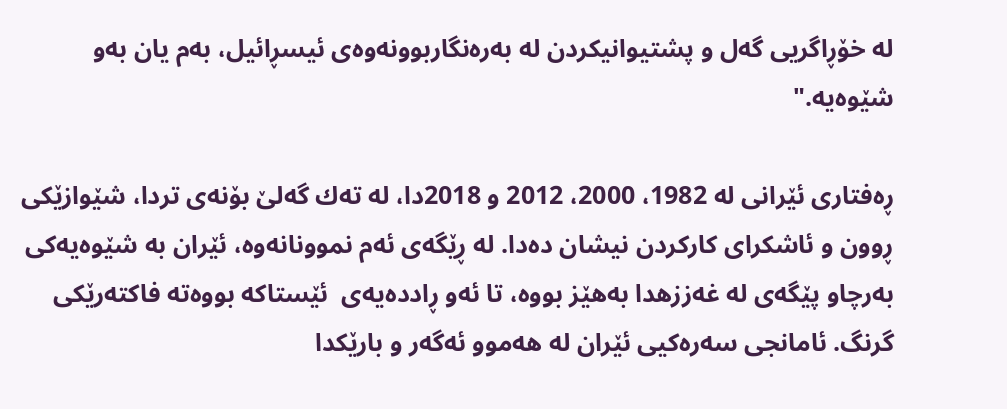له‌ خۆڕاگريى گه‌ل و پشتيوانيكردن له‌ به‌ره‌نگاربوونه‌وه‌ى ئيسڕائيل،‌ به‌م يان به‌و شێوه‌يه‌."

ڕه‌فتارى ئێرانى له‌ 1982، 2000، 2012 و 2018دا، له‌ ته‌ك گه‌لێ بۆنه‌ى تردا، شێوازێكى‌ ڕوون و ئاشكراى كاركردن نيشان ده‌دا. له‌‌ ڕێگه‌ى ئه‌م نموونانه‌وه‌، ئێران به‌ شێوه‌يه‌كى به‌رچاو پێگه‌ى له‌ غه‌ززهدا‌ به‌هێز بووه‌، تا ئه‌و‌ ڕادده‌يه‌ى  ئێستاكه‌ بووه‌ته‌ فاكته‌رێكى گرنگ. ئامانجى سه‌ره‌كيى ئێران له‌ هه‌موو ئه‌گه‌ر و بارێكدا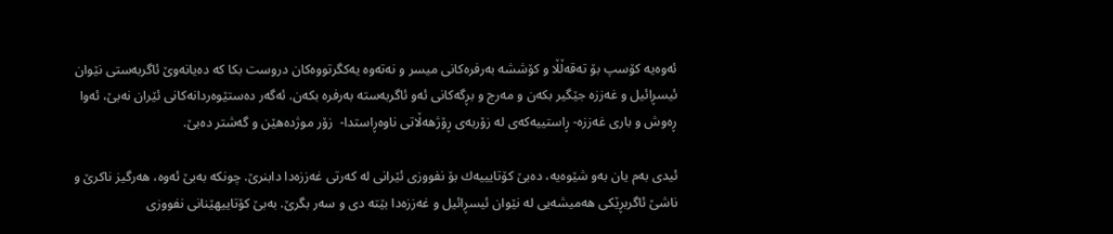ئه‌وه‌يه‌ كۆسپ بۆ ته‌قه‌ڵڵا و كۆششه‌ به‌رفره‌كانى ميسر و نه‌ته‌وه‌ يه‌كگرتووه‌كان دروست بكا كه‌ ده‌يانه‌وێ ئاگربه‌ستى ‌نێوان ئيسڕائيل و غه‌ززه‌ جێگير بكه‌ن و مه‌رج و بڕگه‌كانى ئه‌و ئاگربه‌سته‌ به‌رفره‌ بكه‌ن. ئه‌گه‌ر ده‌ستێوه‌ردانه‌كانى ئێران نه‌بێ، ئه‌وا‌ ڕه‌وش و بارى غه‌ززه‌- ڕاستييه‌كه‌ى له‌ زۆربه‌ى‌ ڕۆژهه‌ڵاتى ناوه‌ڕاستدا-  زۆر موژده‌هێن و گه‌شتر ده‌بێ.

ئيدى به‌م يان به‌و شێوه‌يه‌، ده‌بێ كۆتاييیه‌ك بۆ نفووزى ئێرانى له‌ كه‌رتى غه‌ززه‌دا دابنرێ. چونكه‌ به‌بێ ئه‌وه‌، هه‌رگيز ناكرێ و ناشێ ئاگربڕێكى هه‌ميشه‌يى له‌ نێوان ئيسڕائيل و غه‌ززه‌دا بێته ‌دى و سه‌ر بگرێ. به‌بێ كۆتايیهێنانى نفووزى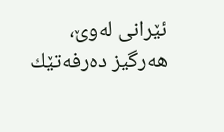ئێرانى له‌وێ، هه‌رگيز ده‌رفه‌تێك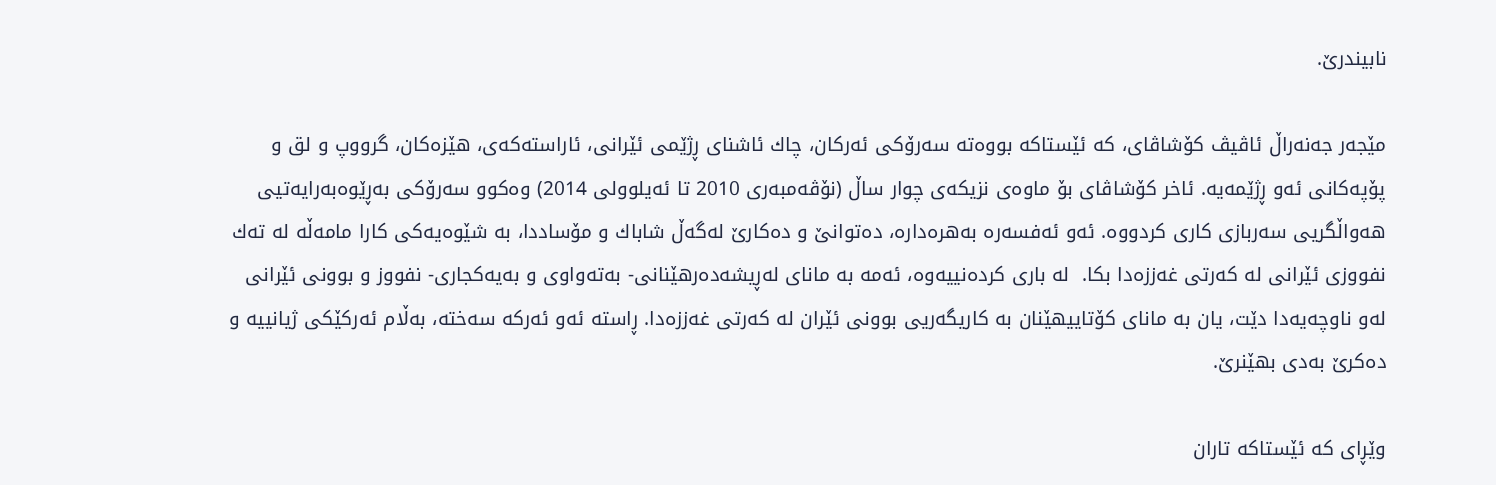نابيندرێ.

مێجه‌ر جه‌نه‌راڵ ئاڤيڤ كۆشاڤاى، كه‌ ئێستاكه‌ بووه‌ته‌ سه‌رۆكى ئه‌ركان، چاك ئاشناى‌ ڕژێمى ئێرانى، ئاراسته‌كه‌ى، هێزه‌كان، گرووپ و لق و پۆپه‌كانى ئه‌و‌ ڕژێمه‌يه‌. ئاخر كۆشاڤاى بۆ ماوه‌ى نزيكه‌ى چوار ساڵ (نۆڤه‌مبه‌رى 2010 تا ئه‌يلوولى 2014) وه‌كوو سه‌رۆكى به‌ڕێوه‌به‌رايه‌تيى هه‌واڵگريى سه‌ربازى كارى كردووه‌. ئه‌و ئه‌فسه‌ره‌ به‌هره‌داره‌، ده‌توانێ و ده‌كارێ له‌گه‌ڵ شاباك و مۆساددا، به‌ شێوه‌يه‌كى كارا مامه‌ڵه‌ له ‌ته‌ك نفووزى ئێرانى له‌ كه‌رتى غه‌ززه‌دا بكا.  له‌ بارى كرده‌نييه‌وه‌، ئه‌مه‌ به‌ ماناى له‌‌ڕيشه‌ده‌رهێنانى- به‌ته‌واوى و به‌يه‌كجارى- نفووز و بوونى ئێرانى له‌و ناوچه‌يه‌دا دێت، يان به‌ ماناى كۆتاييهێنان به‌ كاريگه‌ريى بوونى ئێران له‌ كه‌رتى غه‌ززه‌دا. ڕاسته‌ ئه‌و ئه‌ركه‌ سه‌خته‌، به‌ڵام ئه‌ركێكى ژیانییه‌ و ده‌كرێ به‌دى بهێنرێ.

وێڕاى كه‌ ئێستاكه‌ تاران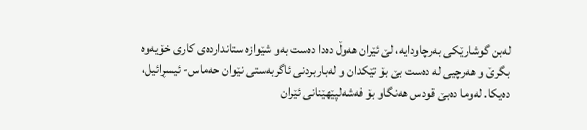له‌بن گوشارێكى به‌رچاودايه‌، لێ ئێران هه‌وڵ ده‌دا ده‌ست به‌و شێوازه‌ ستاندارده‌ى كارى خۆيه‌وه‌ بگرێ و هه‌رچیى له‌ ده‌ست بێ بۆ تێكدان و له‌باربردنى ئاگربه‌ستى نێوان حه‌ماس- ئيسڕائيل، ده‌يكا. له‌وما ده‌بێ قودس هه‌نگاو بۆ فه‌شه‌لپێهێنانى ئێران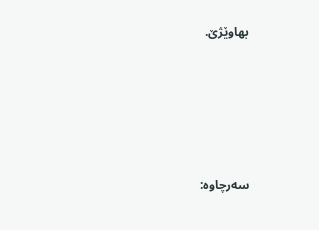بهاوێژێ.





سەرچاوە: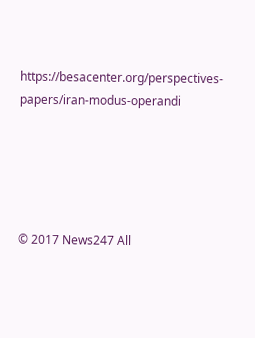https://besacenter.org/perspectives-papers/iran-modus-operandi





© 2017 News247 All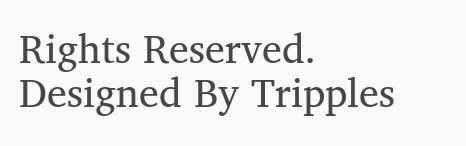Rights Reserved. Designed By Tripples